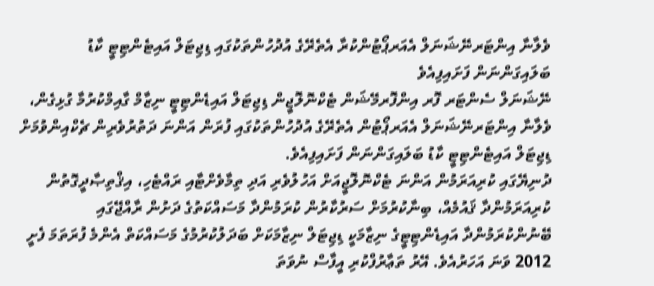ވެލާނާ އިންޓަރނޭޝަނަލް އެއަރޕޯޓުންކުރާ އެތެރޭގެ އުދުހުންތަކުގައި ޑިޖިޓަލް އައިޓެންޓިޓީ ކާޑު ބަލައިގަންނަން ފަށައިފިއެވެ
ނޭޝަނަލް ސެންޓަރ ފޮރ އިންފޮރމޭޝަން ޓެކްނޮލޮޖީން ޑިޖިޓަލް އައިޑެންޓިޓީ ނިޒާމް ގާއިމްކުރުމާ ގުޅިގެން، ވެލާނާ އިންޓަރނޭޝަނަލް އެއަރޕޯޓުން އެތެރޭގެ އުދުހުންތަކުގައި ފުރަން އަންނަ ދަތުރުވެރިން ޗެކްއިންވުމަށް ޑިޖިޓަލް އައިޓެންޓިޓީ ކާޑު ބަލައިގަންނަން ފަށައިފިއެވެ.
ދުނިޔޭގައި ކުރިއަރަމުން އަންނަ ޓެކްނޮލޮޖީއަށް އަހުލުވެރި އަދި ތިމާވެށްޓާއި ރައްޓެހި، އިޤްތިޞާދީގޮތުން ކުރިއަރަމުންދާ ޤައުމެއް، ބިނާކުރުމަށް ސަރުކާރުން ކުރަމުންދާ މަސައްކަތުގެ ދަށުން ރާއްޖޭގައި ބޭނުންކުރަމުންދާ އައިޑެންޓިޓީގެ ނިޒާމަކީ ޑިޖިޓަލް ނިޒާމަކަށް ބަދަލުކުރުމުގެ މަސައްކަތް އެންމެ ފުރަތަމަ ފެށީ 2012 ވަނަ އަހަރުއެވެ. އޭރު ތަޢާރުފްކުރި އީފާސް ނުވަތަ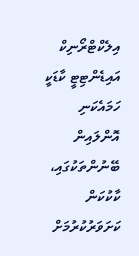އިލެކްޓްރޯނިކް އައިޑެންޓިޓީ ކާޑަކީ ހަމައެކަނި އޮންލައިން ބޭނުންތަކުގައި، ކާކުކަން ކަށަވަރުކުރުމަށް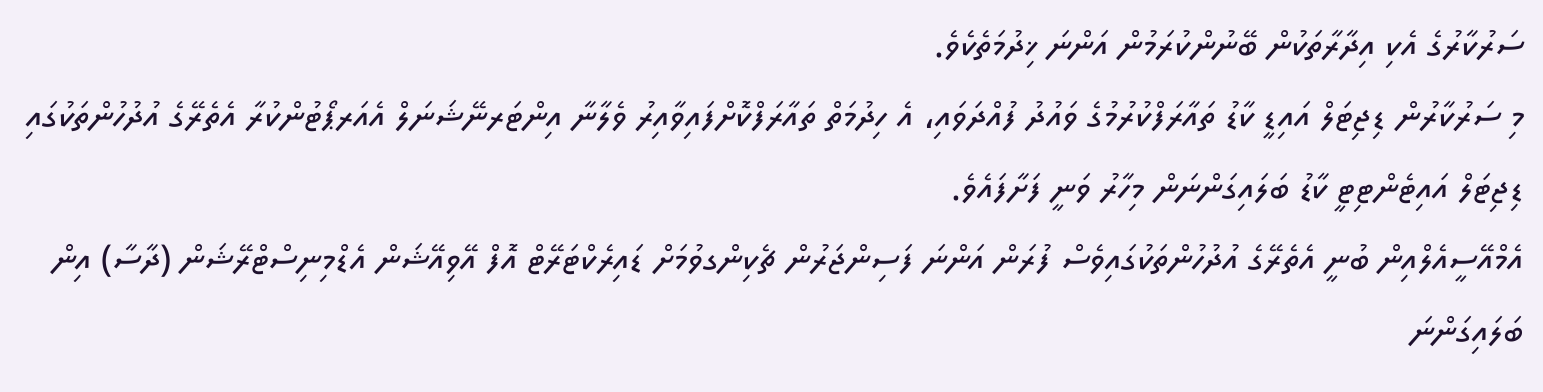ސަރުކާރުގެ އެކި އިދާރާތަކުން ބޭނުންކުރަމުން އަންނަ ޚިދުމަތެކެވެ.
މި ސަރުކާރުން ޑިޖިޓަލް އައިޑީ ކާޑު ތައާރަފްކުރުމުގެ ވައުދު ފުއްދަވައި، އެ ހިދުމަތް ތައާރަފްކޮށްފައިވާއިރު ވެލާނާ އިންޓަރނޭޝަނަލް އެއަރޕޯޓުންކުރާ އެތެރޭގެ އުދުހުންތަކުގައި ޑިޖިޓަލް އައިޓެންޓިޓީ ކާޑު ބަލައިގަންނަން މިހާރު ވަނީ ފަށާފައެވެ.
އެމްއޭސީއެލްއިން ބުނީ އެތެރޭގެ އުދުހުންތަކުގައިވެސް ފުރަން އަންނަ ފަސިންޖަރުން ޗެކިންގވުމަށް ޑައިރެކްޓަރޭޓް އޮފް އޭވިއޭޝަން އެޑްމިނިސްޓްރޭޝަން (ދާސާ) އިން ބަލައިގަންނަ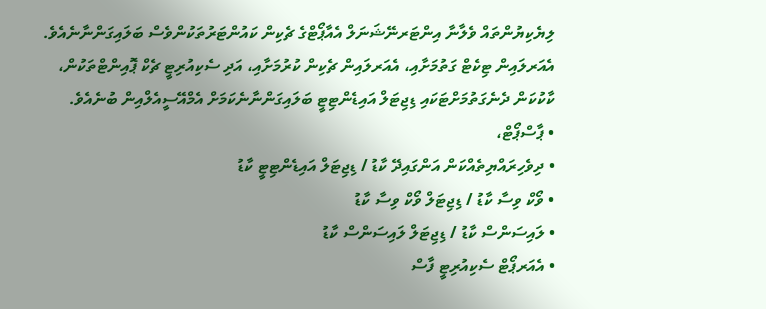ލިޔެކިޔުންތައް ވެލާނާ އިންޓަރނޭޝަނަލް އެއާޕޯޓްގެ ޗެކިން ކައުންޓަރުތަކުންވެސް ބަލައިގަންނާނެއެވެ. އެއަރލައިން ޓިކެޓް ގަތުމަށާއި، އެއަރލައިން ޗެކިން ކުރުމަށާއި، އަދި ސެކިއުރިޓީ ޗެކް ޕޮއިންޓްތަކުން، ކާކުކަން ދެނެގަތުމަށްޓަކައި ޑިޖިޓަލް އައިޑެންޓިޓީ ބަލައިގަންނާނެކަމަށް އެމްއޭސީއެލްއިން ބުނެއެވެ.
• ޕާސްޕޯޓް،
• ދިވެހިރައްޔިތެއްކަން އަންގައިދޭ ކާޑު / ޑިޖިޓަލް އައިޑެންޓިޓީ ކާޑު
• ވޯކް ވިސާ ކާޑު / ޑިޖިޓަލް ވޯކް ވިސާ ކާޑު
• ލައިސަންސް ކާޑު / ޑިޖިޓަލް ލައިސަންސް ކާޑު
• އެއަރޕޯޓް ސެކިއުރިޓީ ފާސް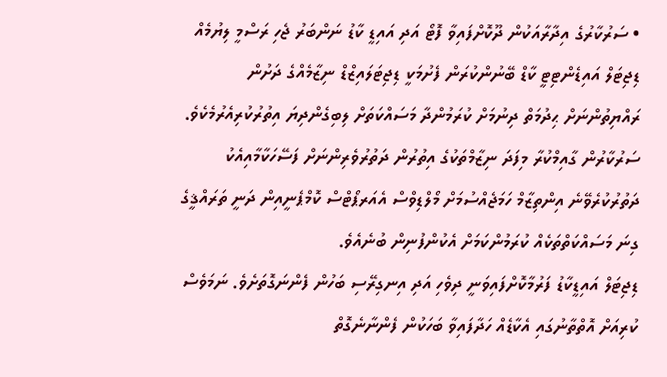• ސަރުކާރުގެ އިދާރާއަކުން ދޫކޮށްފައިވާ ފޮޓޯ އަދި އައިޑީ ކާޑު ނަންބަރު ޖެހި ރަސްމީ ލިޔުމެއް
ޑިޖިޓަލް އައިޑެންޓިޓީ ކާޑް ބޭނުންކުރަން ފެށުމަކީ ޑިޖިޓަލައިޒްޑް ނިޒާމެއްގެ ދަށުން ރައްޔިތުންނަށް ޙިދުމަތް ދިނުމަށް ކުރަމުންދާ މަސައްކަތަށް ލިބިގެންދިޔަ އިތުރުކުރިއެރުމެކެވެ. ސަރުކާރުން ގާއިމްކުރާ މިފަދަ ނިޒާމްތަކުގެ އިތުރުން ދަތުރުވެރިންނަށް ފަސޭހަކާމާއިއެކު ދަތުރުކުރެވޭނެ އިންތިޒާމް ހަމަޖެއްސުމަށް މޯލްޑިވްސް އެއަރޕޯޓްސް ކޮމްޕެނީއިން ދަނީ ތަރައްޤީގެ ގިނަ މަސައްކަތްތަކެއް ކުރަމުންކަމަށް އެކުންފުނިން ބުނެއެވެ.
ޑިޖިޓަލް އައިޑީކާޑު ފަރުމާކޮށްފައިވަނީ ދިވެހި އަދި އިނގިރޭސި ބަހުން ފެންނަގޮތަށެވެ. ނަމަވެސް ކުރިއަށް އޮތްތާނުގައި އެކާޑެއް ހަދާފައިވާ ބަހަކުން ފެންނާނެގޮތް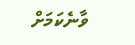ވާނެކަމަށް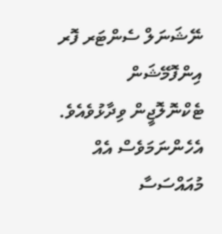ނޭޝަނަލް ސެންޓަރ ފޮރ އިންފޮމޭޝަން ޓެކްނޮލޮޖީން ވިދާޅުވެއެވެ. އެހެންނަމަވެސް އެއް މުއައްސަސާ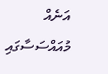އަނެއް މުއައްސަސާގައި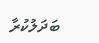ބަދަލުކުރާ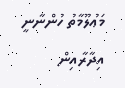މަޢުލޫމާތު ހުންނާނީ އިދާރާއިން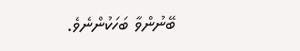ބޭނުންވާ ބަހަކުންނެވެ.